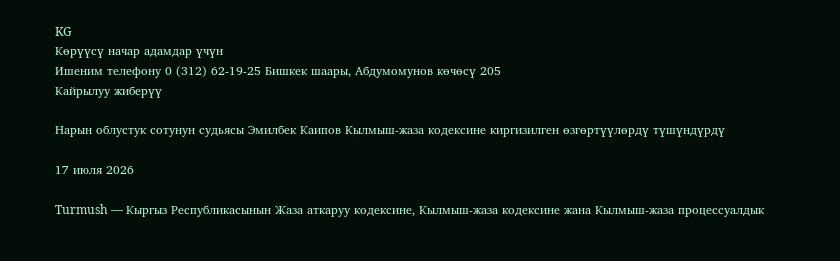KG
Көрүүсү начар адамдар үчүн
Ишеним телефону 0 (312) 62-19-25 Бишкек шаары, Абдумомунов көчөсү 205
Кайрылуу жиберүү

Нарын облустук сотунун судьясы Эмилбек Каипов Кылмыш-жаза кодексине киргизилген өзгөртүүлөрдү түшүндүрдү

17 июля 2026

Turmush — Кыргыз Республикасынын Жаза аткаруу кодексине, Кылмыш-жаза кодексине жана Кылмыш-жаза процессуалдык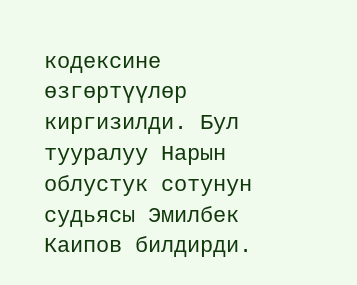кодексине өзгөртүүлөр киргизилди. Бул тууралуу Нарын облустук сотунун судьясы Эмилбек Каипов билдирди.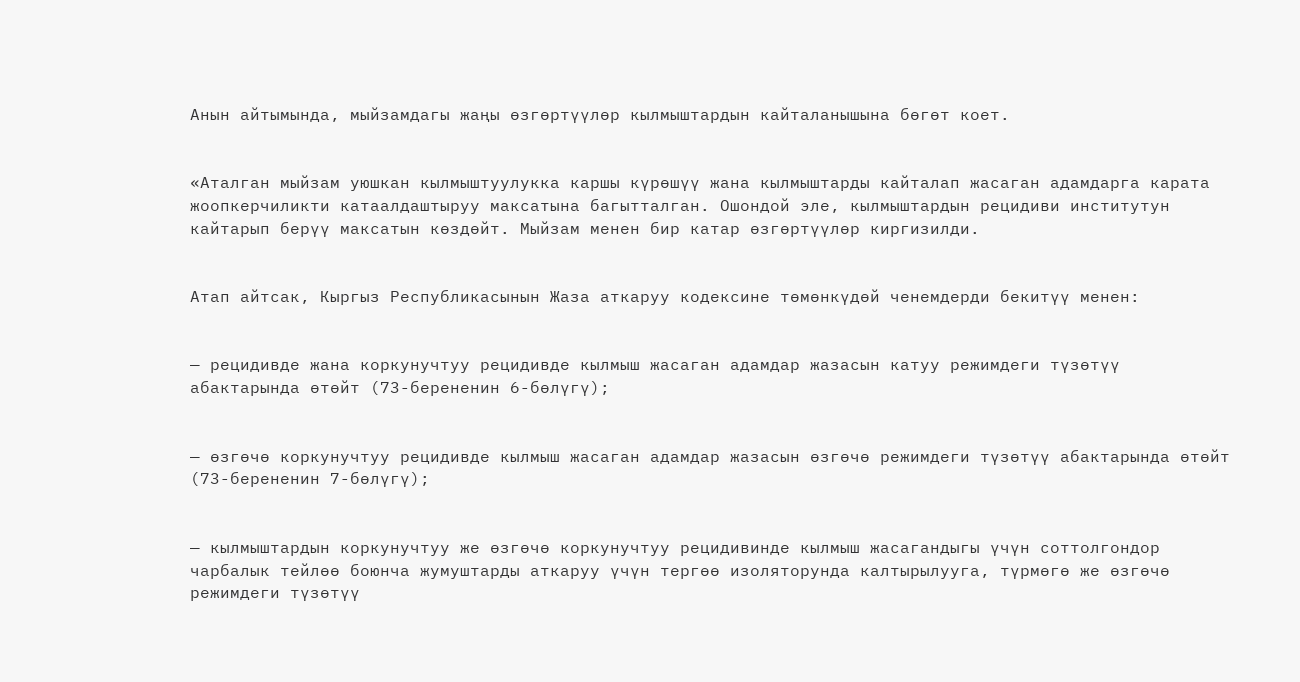Анын айтымында, мыйзамдагы жаңы өзгөртүүлөр кылмыштардын кайталанышына бөгөт коет.


«Аталган мыйзам уюшкан кылмыштуулукка каршы күрөшүү жана кылмыштарды кайталап жасаган адамдарга карата жоопкерчиликти катаалдаштыруу максатына багытталган. Ошондой эле, кылмыштардын рецидиви институтун кайтарып берүү максатын көздөйт. Мыйзам менен бир катар өзгөртүүлөр киргизилди.


Атап айтсак, Кыргыз Республикасынын Жаза аткаруу кодексине төмөнкүдөй ченемдерди бекитүү менен:


— рецидивде жана коркунучтуу рецидивде кылмыш жасаган адамдар жазасын катуу режимдеги түзөтүү абактарында өтөйт (73-берененин 6-бөлүгү);


— өзгөчө коркунучтуу рецидивде кылмыш жасаган адамдар жазасын өзгөчө режимдеги түзөтүү абактарында өтөйт (73-берененин 7-бөлүгү);


— кылмыштардын коркунучтуу же өзгөчө коркунучтуу рецидивинде кылмыш жасагандыгы үчүн соттолгондор чарбалык тейлөө боюнча жумуштарды аткаруу үчүн тергөө изоляторунда калтырылууга, түрмөгө же өзгөчө режимдеги түзөтүү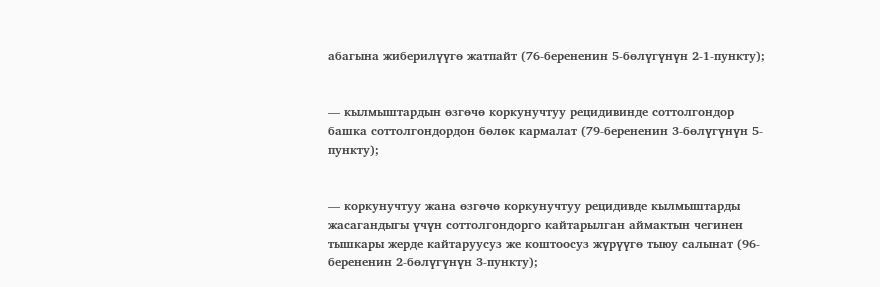абагына жиберилүүгө жатпайт (76-берененин 5-бөлүгүнүн 2-1-пункту);


— кылмыштардын өзгөчө коркунучтуу рецидивинде соттолгондор башка соттолгондордон бөлөк кармалат (79-берененин 3-бөлүгүнүн 5-пункту);


— коркунучтуу жана өзгөчө коркунучтуу рецидивде кылмыштарды жасагандыгы үчүн соттолгондорго кайтарылган аймактын чегинен тышкары жерде кайтаруусуз же коштоосуз жүрүүгө тыюу салынат (96-берененин 2-бөлүгүнүн 3-пункту);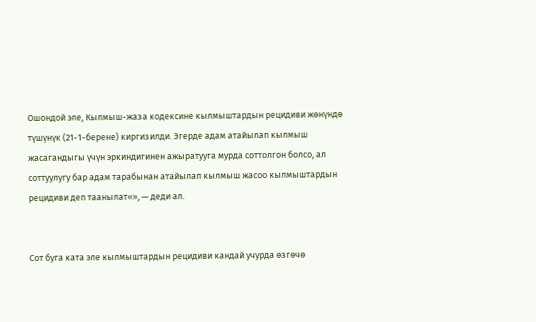Ошондой эле, Кылмыш-жаза кодексине кылмыштардын рецидиви жөнүндө түшүнүк (21-1-берене) киргизилди. Эгерде адам атайылап кылмыш жасагандыгы үчүн эркиндигинен ажыратууга мурда соттолгон болсо, ал соттуулугу бар адам тарабынан атайылап кылмыш жасоо кылмыштардын рецидиви деп таанылат«», — деди ал.


Сот буга ката эле кылмыштардын рецидиви кандай учурда өзгөчө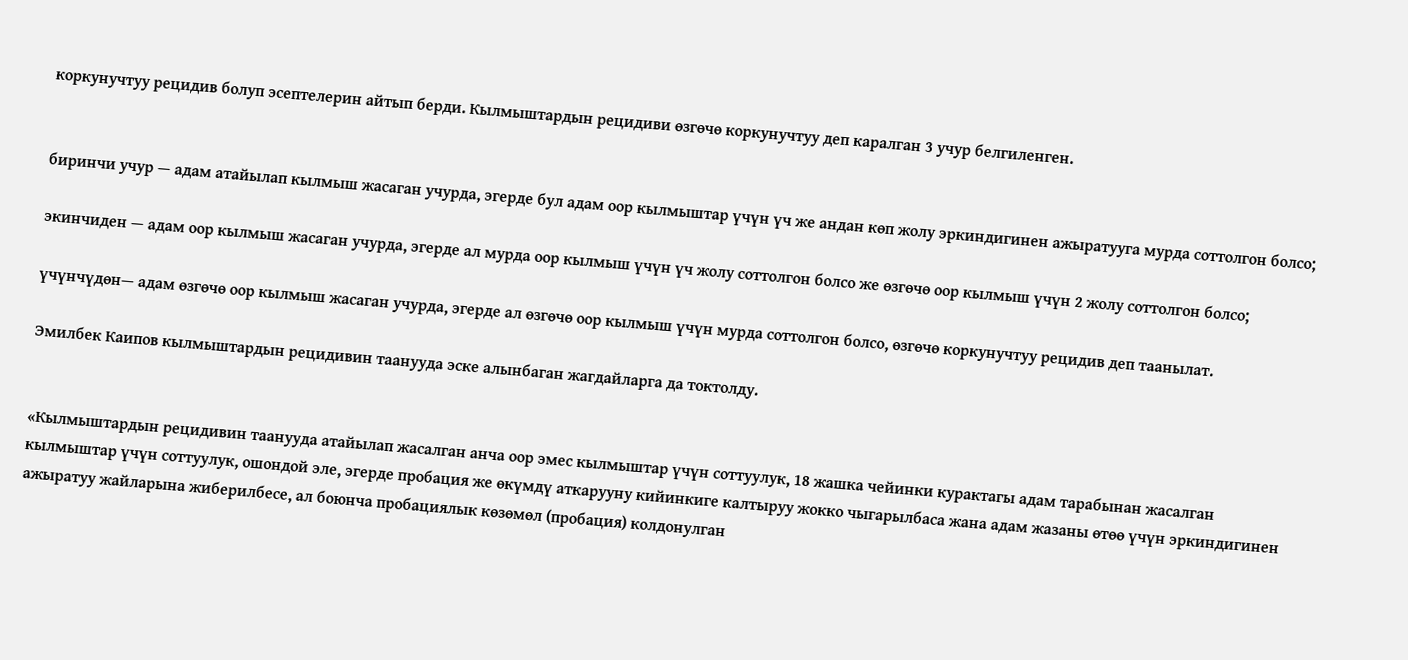коркунучтуу рецидив болуп эсептелерин айтып берди. Кылмыштардын рецидиви өзгөчө коркунучтуу деп каралган 3 учур белгиленген.


биринчи учур — адам атайылап кылмыш жасаган учурда, эгерде бул адам оор кылмыштар үчүн үч же андан көп жолу эркиндигинен ажыратууга мурда соттолгон болсо;

экинчиден — адам оор кылмыш жасаган учурда, эгерде ал мурда оор кылмыш үчүн үч жолу соттолгон болсо же өзгөчө оор кылмыш үчүн 2 жолу соттолгон болсо;

үчүнчүдөн— адам өзгөчө оор кылмыш жасаган учурда, эгерде ал өзгөчө оор кылмыш үчүн мурда соттолгон болсо, өзгөчө коркунучтуу рецидив деп таанылат.

Эмилбек Каипов кылмыштардын рецидивин таанууда эске алынбаган жагдайларга да токтолду.


«Кылмыштардын рецидивин таанууда атайылап жасалган анча оор эмес кылмыштар үчүн соттуулук, 18 жашка чейинки курактагы адам тарабынан жасалган кылмыштар үчүн соттуулук, ошондой эле, эгерде пробация же өкүмдү аткарууну кийинкиге калтыруу жокко чыгарылбаса жана адам жазаны өтөө үчүн эркиндигинен ажыратуу жайларына жиберилбесе, ал боюнча пробациялык көзөмөл (пробация) колдонулган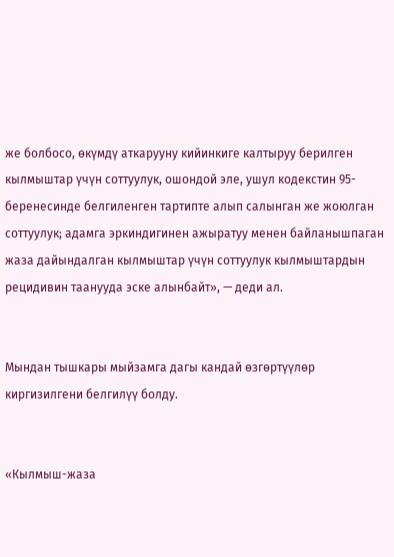же болбосо, өкүмдү аткарууну кийинкиге калтыруу берилген кылмыштар үчүн соттуулук, ошондой эле, ушул кодекстин 95-беренесинде белгиленген тартипте алып салынган же жоюлган соттуулук; адамга эркиндигинен ажыратуу менен байланышпаган жаза дайындалган кылмыштар үчүн соттуулук кылмыштардын рецидивин таанууда эске алынбайт», — деди ал.


Мындан тышкары мыйзамга дагы кандай өзгөртүүлөр киргизилгени белгилүү болду.


«Кылмыш-жаза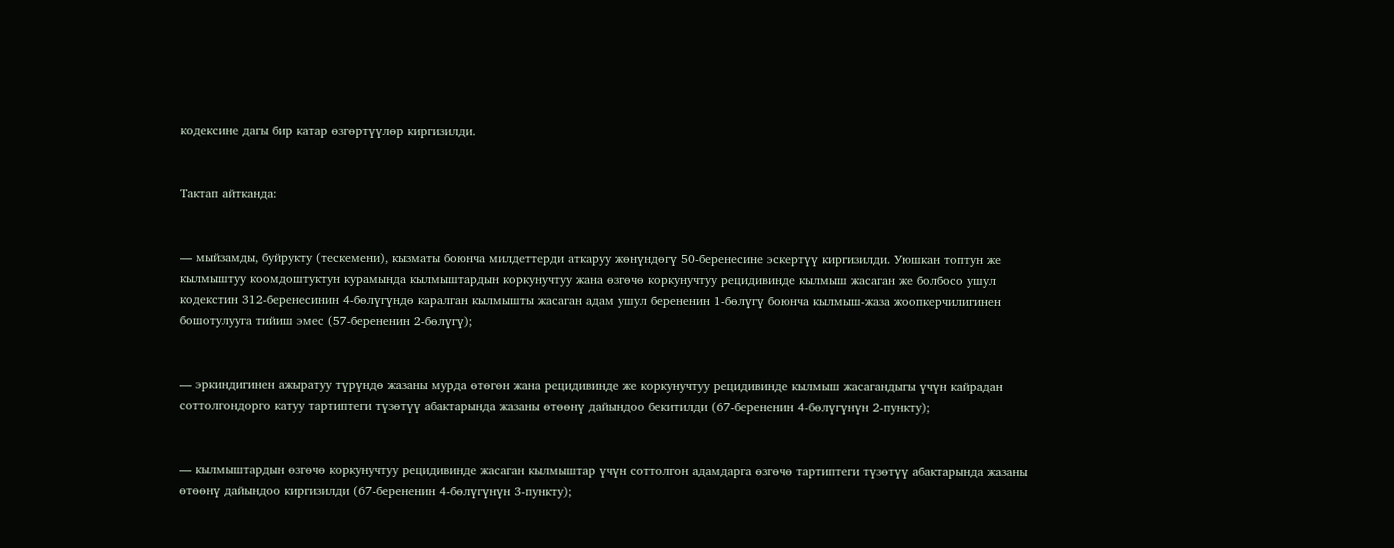кодексине дагы бир катар өзгөртүүлөр киргизилди.


Тактап айтканда:


— мыйзамды, буйрукту (тескемени), кызматы боюнча милдеттерди аткаруу жөнүндөгү 50-беренесине эскертүү киргизилди. Уюшкан топтун же кылмыштуу коомдоштуктун курамында кылмыштардын коркунучтуу жана өзгөчө коркунучтуу рецидивинде кылмыш жасаган же болбосо ушул кодекстин 312-беренесинин 4-бөлүгүндө каралган кылмышты жасаган адам ушул берененин 1-бөлүгү боюнча кылмыш-жаза жоопкерчилигинен бошотулууга тийиш эмес (57-берененин 2-бөлүгү);


— эркиндигинен ажыратуу түрүндө жазаны мурда өтөгөн жана рецидивинде же коркунучтуу рецидивинде кылмыш жасагандыгы үчүн кайрадан соттолгондорго катуу тартиптеги түзөтүү абактарында жазаны өтөөнү дайындоо бекитилди (67-берененин 4-бөлүгүнүн 2-пункту);


— кылмыштардын өзгөчө коркунучтуу рецидивинде жасаган кылмыштар үчүн соттолгон адамдарга өзгөчө тартиптеги түзөтүү абактарында жазаны өтөөнү дайындоо киргизилди (67-берененин 4-бөлүгүнүн 3-пункту);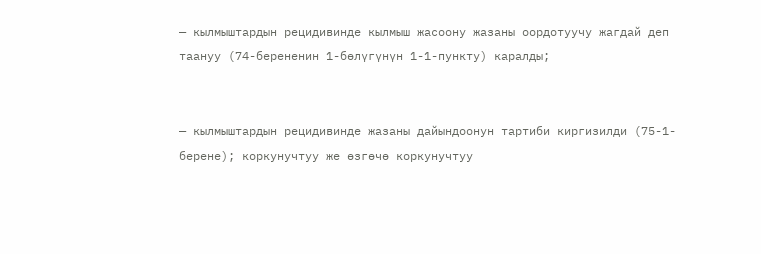— кылмыштардын рецидивинде кылмыш жасоону жазаны оордотуучу жагдай деп таануу (74-берененин 1-бөлүгүнүн 1-1-пункту) каралды;


— кылмыштардын рецидивинде жазаны дайындоонун тартиби киргизилди (75-1-берене); коркунучтуу же өзгөчө коркунучтуу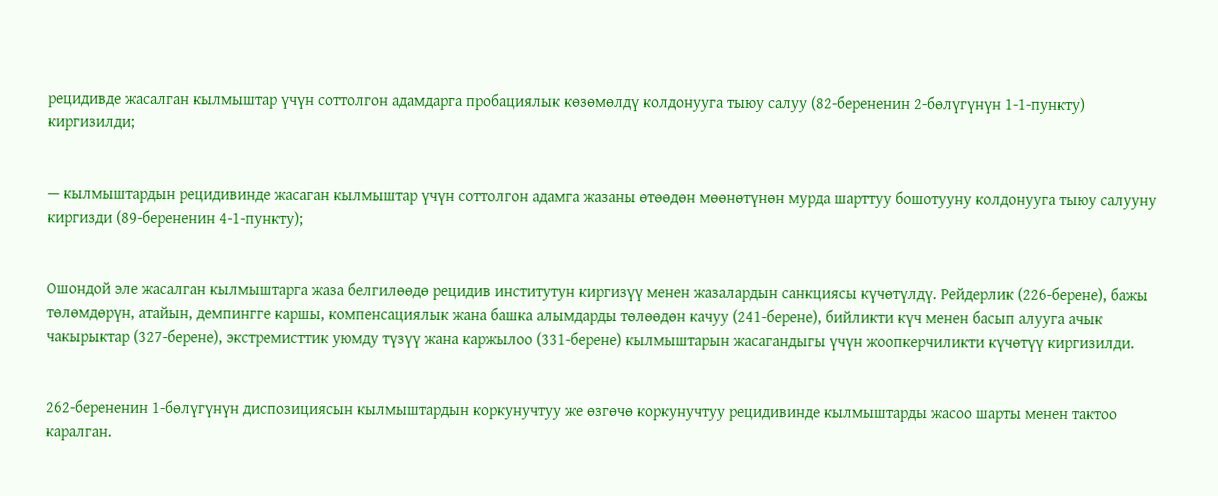рецидивде жасалган кылмыштар үчүн соттолгон адамдарга пробациялык көзөмөлдү колдонууга тыюу салуу (82-берененин 2-бөлүгүнүн 1-1-пункту) киргизилди;


— кылмыштардын рецидивинде жасаган кылмыштар үчүн соттолгон адамга жазаны өтөөдөн мөөнөтүнөн мурда шарттуу бошотууну колдонууга тыюу салууну киргизди (89-берененин 4-1-пункту);


Ошондой эле жасалган кылмыштарга жаза белгилөөдө рецидив институтун киргизүү менен жазалардын санкциясы күчөтүлдү. Рейдерлик (226-берене), бажы төлөмдөрүн, атайын, демпингге каршы, компенсациялык жана башка алымдарды төлөөдөн качуу (241-берене), бийликти күч менен басып алууга ачык чакырыктар (327-берене), экстремисттик уюмду түзүү жана каржылоо (331-берене) кылмыштарын жасагандыгы үчүн жоопкерчиликти күчөтүү киргизилди.


262-берененин 1-бөлүгүнүн диспозициясын кылмыштардын коркунучтуу же өзгөчө коркунучтуу рецидивинде кылмыштарды жасоо шарты менен тактоо каралган.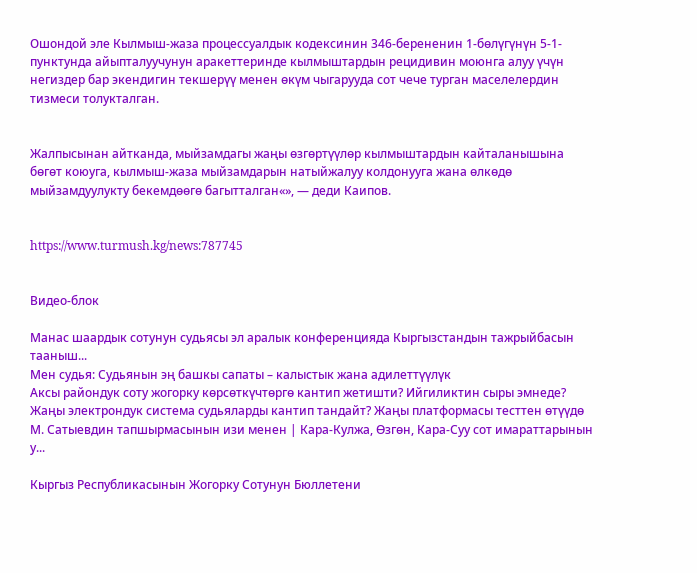Ошондой эле Кылмыш-жаза процессуалдык кодексинин 346-берененин 1-бөлүгүнүн 5-1-пунктунда айыпталуучунун аракеттеринде кылмыштардын рецидивин моюнга алуу үчүн негиздер бар экендигин текшерүү менен өкүм чыгарууда сот чече турган маселелердин тизмеси толукталган.


Жалпысынан айтканда, мыйзамдагы жаңы өзгөртүүлөр кылмыштардын кайталанышына бөгөт коюуга, кылмыш-жаза мыйзамдарын натыйжалуу колдонууга жана өлкөдө мыйзамдуулукту бекемдөөгө багытталган«», — деди Каипов.


https://www.turmush.kg/news:787745


Видео-блок

Манас шаардык сотунун судьясы эл аралык конференцияда Кыргызстандын тажрыйбасын тааныш...
Мен судья: Судьянын эң башкы сапаты – калыстык жана адилеттүүлүк
Аксы райондук соту жогорку көрсөткүчтөргө кантип жетишти? Ийгиликтин сыры эмнеде?
Жаңы электрондук система судьяларды кантип тандайт? Жаңы платформасы тесттен өтүүдө
М. Сатыевдин тапшырмасынын изи менен | Кара-Кулжа, Өзгөн, Кара-Суу сот имараттарынын у...

Кыргыз Республикасынын Жогорку Сотунун Бюллетени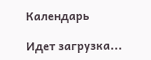Календарь

Идет загрузка...